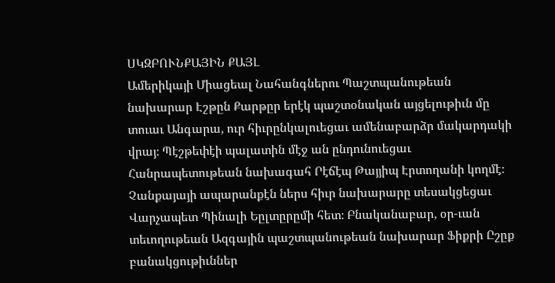ՍԿԶԲՈՒՆՔԱՅԻՆ ՔԱՅԼ
Ամերիկայի Միացեալ Նահանգներու Պաշտպանութեան նախարար Էշթըն Քարթըր երէկ պաշտօնական այցելութիւն մը տուաւ Անգարա, ուր հիւրընկալուեցաւ ամենաբարձր մակարդակի վրայ։ Պէշթեփէի պալատին մէջ ան ընդունուեցաւ Հանրապետութեան նախագահ Րէճէպ Թայյիպ Էրտողանի կողմէ։ Չանքայայի ապարանքէն ներս հիւր նախարարը տեսակցեցաւ Վարչապետ Պինալի Եըլտըրըմի հետ։ Բնականաբար, օր-ւան տեւողութեան Ազգային պաշտպանութեան նախարար Ֆիքրի Ըշըք բանակցութիւններ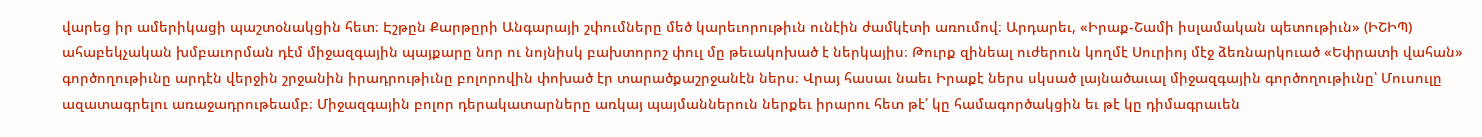վարեց իր ամերիկացի պաշտօնակցին հետ։ Էշթըն Քարթըրի Անգարայի շփումները մեծ կարեւորութիւն ունէին ժամկէտի առումով։ Արդարեւ, «Իրաք-Շամի իսլամական պետութիւն» (ԻՇԻՊ) ահաբեկչական խմբաւորման դէմ միջազգային պայքարը նոր ու նոյնիսկ բախտորոշ փուլ մը թեւակոխած է ներկայիս։ Թուրք զինեալ ուժերուն կողմէ Սուրիոյ մէջ ձեռնարկուած «Եփրատի վահան» գործողութիւնը արդէն վերջին շրջանին իրադրութիւնը բոլորովին փոխած էր տարածքաշրջանէն ներս։ Վրայ հասաւ նաեւ Իրաքէ ներս սկսած լայնածաւալ միջազգային գործողութիւնը՝ Մուսուլը ազատագրելու առաջադրութեամբ։ Միջազգային բոլոր դերակատարները առկայ պայմաններուն ներքեւ իրարու հետ թէ՛ կը համագործակցին եւ թէ կը դիմագրաւեն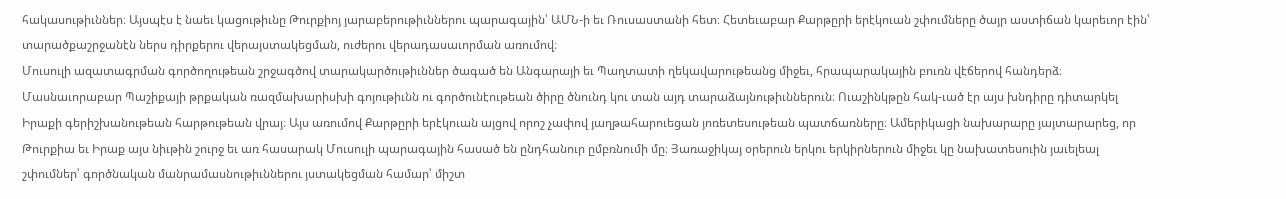հակասութիւններ։ Այսպէս է նաեւ կացութիւնը Թուրքիոյ յարաբերութիւններու պարագային՝ ԱՄՆ-ի եւ Ռուսաստանի հետ։ Հետեւաբար Քարթըրի երէկուան շփումները ծայր աստիճան կարեւոր էին՝ տարածքաշրջանէն ներս դիրքերու վերայստակեցման, ուժերու վերադասաւորման առումով։
Մուսուլի ազատագրման գործողութեան շրջագծով տարակարծութիւններ ծագած են Անգարայի եւ Պաղտատի ղեկավարութեանց միջեւ, հրապարակային բուռն վէճերով հանդերձ։ Մասնաւորաբար Պաշիքայի թրքական ռազմախարիսխի գոյութիւնն ու գործունէութեան ծիրը ծնունդ կու տան այդ տարաձայնութիւններուն։ Ուաշինկթըն հակ-ւած էր այս խնդիրը դիտարկել Իրաքի գերիշխանութեան հարթութեան վրայ։ Այս առումով Քարթըրի երէկուան այցով որոշ չափով յաղթահարուեցան յոռետեսութեան պատճառները։ Ամերիկացի նախարարը յայտարարեց, որ Թուրքիա եւ Իրաք այս նիւթին շուրջ եւ առ հասարակ Մուսուլի պարագային հասած են ընդհանուր ըմբռնումի մը։ Յառաջիկայ օրերուն երկու երկիրներուն միջեւ կը նախատեսուին յաւելեալ շփումներ՝ գործնական մանրամասնութիւններու յստակեցման համար՝ միշտ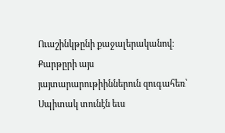Ուաշինկթընի քաջալերականով։ Քարթըրի այս յայտարարութիիններուն զուգահեռ՝ Սպիտակ տունէն եւս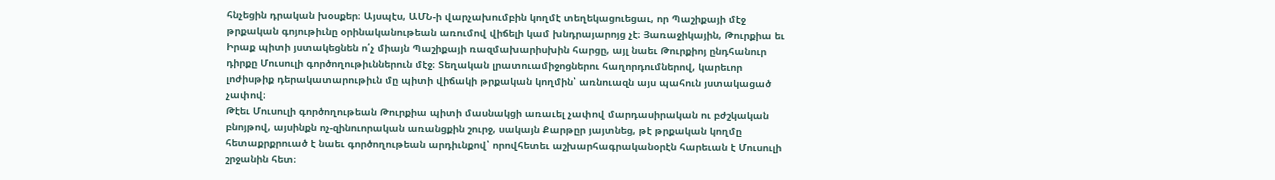հնչեցին դրական խօսքեր։ Այսպէս, ԱՄՆ-ի վարչախումբին կողմէ տեղեկացուեցաւ, որ Պաշիքայի մէջ թրքական գոյութիւնը օրինականութեան առումով վիճելի կամ խնդրայարոյց չէ։ Յառաջիկային, Թուրքիա եւ Իրաք պիտի յստակեցնեն ո՛չ միայն Պաշիքայի ռազմախարիսխին հարցը, այլ նաեւ Թուրքիոյ ընդհանուր դիրքը Մուսուլի գործողութիւններուն մէջ։ Տեղական լրատուամիջոցներու հաղորդումներով, կարեւոր լոժիսթիք դերակատարութիւն մը պիտի վիճակի թրքական կողմին՝ առնուազն այս պահուն յստակացած չափով։
Թէեւ Մուսուլի գործողութեան Թուրքիա պիտի մասնակցի առաւել չափով մարդասիրական ու բժշկական բնոյթով, այսինքն ոչ-զինուորական առանցքին շուրջ, սակայն Քարթըր յայտնեց, թէ թրքական կողմը հետաքրքրուած է նաեւ գործողութեան արդիւնքով՝ որովհետեւ աշխարհագրականօրէն հարեւան է Մուսուլի շրջանին հետ։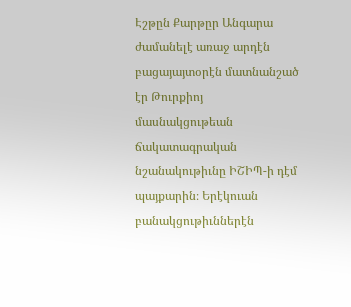Էշթըն Քարթըր Անգարա ժամանելէ առաջ արդէն բացայայտօրէն մատնանշած էր Թուրքիոյ մասնակցութեան ճակատագրական նշանակութիւնը ԻՇԻՊ-ի դէմ պայքարին։ Երէկուան բանակցութիւններէն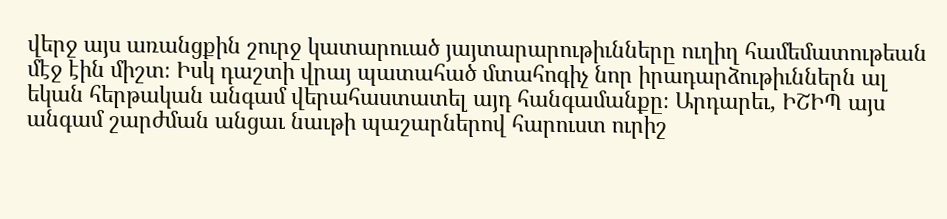վերջ այս առանցքին շուրջ կատարուած յայտարարութիւնները ուղիղ համեմատութեան մէջ էին միշտ։ Իսկ դաշտի վրայ պատահած մտահոգիչ նոր իրադարձութիւններն ալ եկան հերթական անգամ վերահաստատել այդ հանգամանքը։ Արդարեւ, ԻՇԻՊ այս անգամ շարժման անցաւ նաւթի պաշարներով հարուստ ուրիշ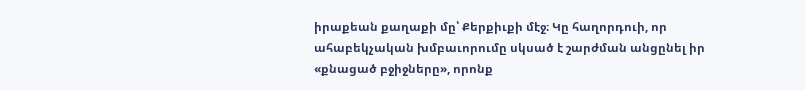իրաքեան քաղաքի մը՝ Քերքիւքի մէջ։ Կը հաղորդուի, որ ահաբեկչական խմբաւորումը սկսած է շարժման անցընել իր «քնացած բջիջները», որոնք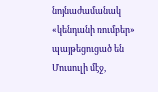նոյնաժամանակ «կենդանի ռումբեր» պայթեցուցած են Մուսուլի մէջ,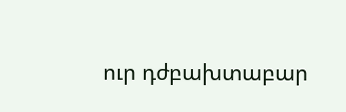ուր դժբախտաբար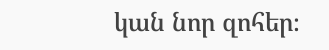կան նոր զոհեր։